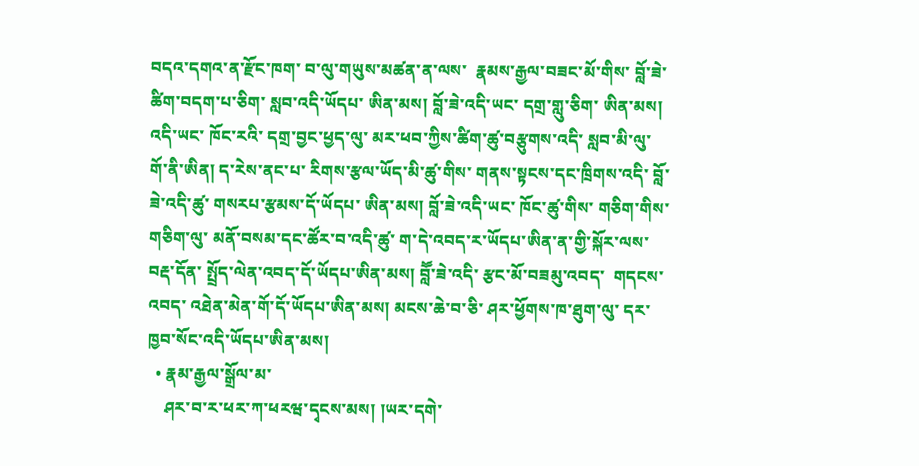བདའ་དགའ་ན་རྫོང་ཁག་ བ་ལུ་གཡུས་མཚན་ན་ལས་  རྣམས་རྒྱལ་བཟང་མོ་གིས་ བློ་ཟེ་ཚིག་བདག་པ་ཅིག་ སླབ་འདི་ཡོདཔ་ ཨིན་མས། བློ་ཟེ་འདི་ཡང་ དགྲ་གླུ་ཅིག་ ཨིན་མས། འདི་ཡང་ ཁོང་རའི་ དགྲ་བྱང་ཕྱད་ལུ་ མར་ཕབ་ཀྱིས་ཚིག་ཚུ་བརྩུགས་འདི་ སླབ་མི་ལུ་ གོ་ནི་ཨིན། ད་རེས་ནང་པ་ རིགས་རྩལ་ཡོད་མི་ཚུ་གིས་ གནས་སྟངས་དང་ཁྲིགས་འདི་ བློ་ཟེ་འདི་ཚུ་ གསརཔ་རྩམས་དོ་ཡོདཔ་ ཨིན་མས། བློ་ཟེ་འདི་ཡང་ ཁོང་ཚུ་གིས་ གཅིག་གིས་གཅིག་ལུ་ མནོ་བསམ་དང་ཚོར་བ་འདི་ཚུ་ ག་དེ་འབད་ར་ཡོདཔ་ཨིན་ན་གྱི་སྐོར་ལས་ བརྡ་དོན་ སྤྲོད་ལེན་འབད་དོ་ཡོདཔ་ཨིན་མས། བླཽ་ཟེ་འདི་ རྩང་མོ་བཟམུ་འབད་  གདངས་འབད་ འཐེན་མེན་གོ་དོ་ཡོདཔ་ཨིན་མས། མངས་ཆེ་བ་ཅི་ ཤར་ཕྱོགས་ཁ་ཐུག་ལུ་ དར་ཁྱབ་སོང་འདི་ཡོདཔ་ཨིན་མས།
  • རྣམ་རྒྱལ་སྒྲོལ་མ་
    ཤར་བ་ར་ཕར་ཀ་ཕརཝ་དྭངས་མས། །ཡར་དགེ་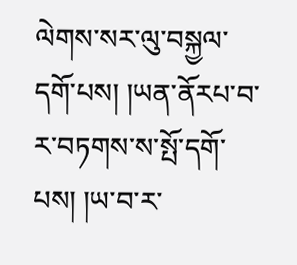ལེགས་སར་ལུ་བསྐྱལ་དགོ་པས། །ཡན་ནོརཔ་བ་ར་བཏགས་ས་སྤོ་དགོ་པས། །ཡ་བ་ར་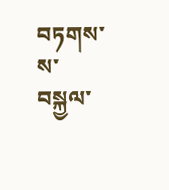བཏགས་ས་བསྐྱལ་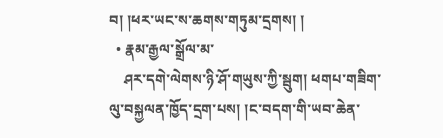བ། །ཕར་ཡང་ས་ཆགས་གཏུམ་དྲགས། །
  • རྣམ་རྒྱལ་སྒྲོལ་མ་
    ཤར་དགེ་ལེགས་ཉི་ཤོ་གཡུས་ཀྱི་སྦུག། ཕགཔ་གཟིག་ལུ་བསྐྱལན་ཁྱོད་དྲག་པས། །ང་བདག་གི་ཡབ་ཆེན་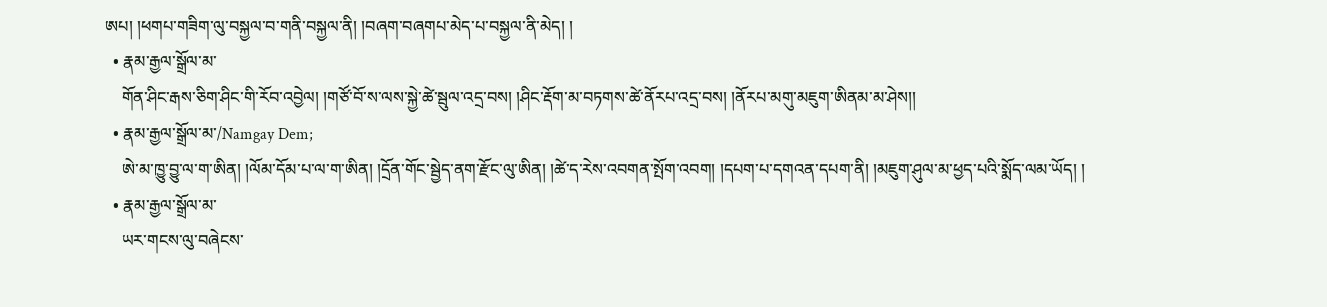ཨཔ། །ཕགཔ་གཟིག་ལུ་བསྐྱལ་བ་གནི་བསྐྱལ་ནི། །བཞག་བཞགཔ་མེད་པ་བསྐྱལ་ནི་མེད། །
  • རྣམ་རྒྱལ་སྒྲོལ་མ་
    གོན་ཤིང་རྒས་ཅིག་ཤིང་གི་རོབ་འབྱེལ། །གཙོ་བོ་ས་ལས་སྐྱེ་ཚེ་སྦུལ་འདྲ་བས། །ཤིང་རྡོག་མ་བཏགས་ཚེ་ནོརཔ་འདྲ་བས། །ནོརཔ་མགུ་མཇུག་ཨིནམ་མ་ཤེས།།
  • རྣམ་རྒྱལ་སྒྲོལ་མ་/Namgay Dem;
    ཨེ་མ་ཁྱུ་བྱུ་ལ་ག་ཨིན། །ལོམ་དོམ་པ་ལ་ག་ཨིན། །དྲོན་གོང་སྦྱེད་ནག་རྫོང་ལུ་ཨིན། །ཚེ་ད་རེས་འབགན་སྤོག་འབག། །དཔག་པ་དགའན་དཔག་ནི། །མཇུག་ཤུལ་མ་ཕྱད་པའི་སྨོད་ལམ་ཡོད། །
  • རྣམ་རྒྱལ་སྒྲོལ་མ་
    ཡར་གངས་ལུ་བཞེངས་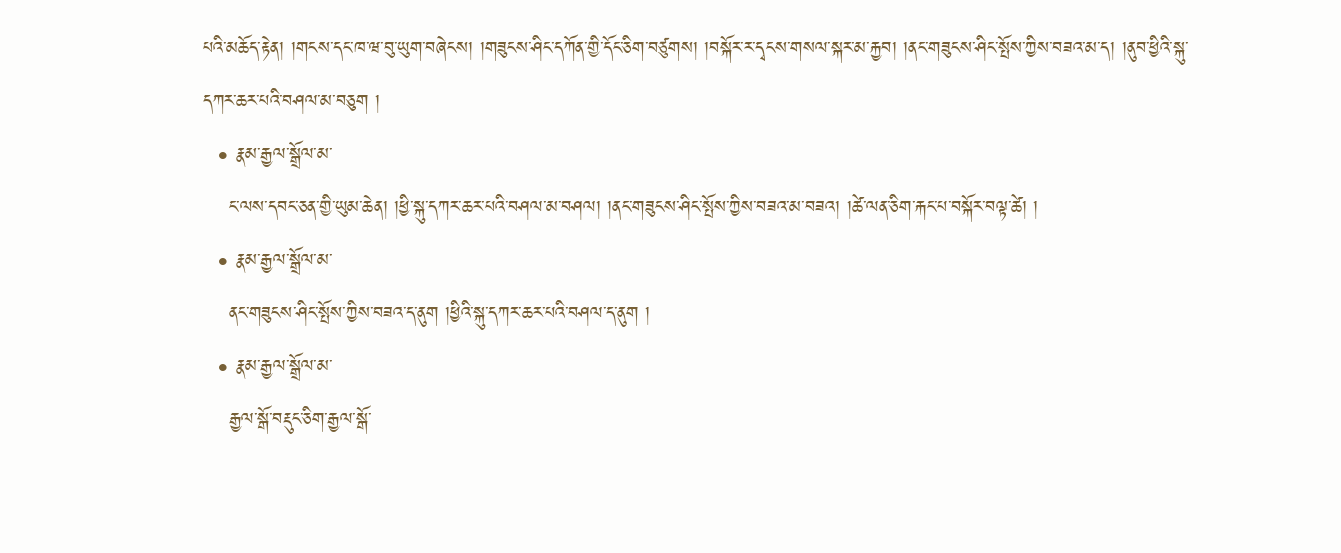པའི་མཆོད་རྟེན། །གངས་དང་ཁ་ཝ་བུ་ཡུག་བཞེངས། །གཟུངས་ཤིང་དཀོན་གྱི་དོང་ཅིག་བཙུགས། །བསྐོར་ར་དྭངས་གསལ་སྐར་མ་རྐྱབ། །ནང་གཟུངས་ཤིང་སྤོས་ཀྱིས་བཟའ་མ་ད། །ནུབ་ཕྱིའི་སྐུ་དཀར་ཆར་པའི་བཤལ་མ་བཅུག །
  • རྣམ་རྒྱལ་སྒྲོལ་མ་
    ང་ལས་དབང་ཅན་གྱི་ཡུམ་ཆེན། །ཕྱི་སྐུ་དཀར་ཆར་པའི་བཤལ་མ་བཤལ། །ནང་གཟུངས་ཤིང་སྤོས་ཀྱིས་བཟའ་མ་བཟའ། །ཚེ་ལན་ཅིག་རྐང་པ་བསྐོར་བལྟ་ཚེ། །
  • རྣམ་རྒྱལ་སྒྲོལ་མ་
    ནང་གཟུངས་ཤིང་སྤོས་ཀྱིས་བཟའ་ད་ནུག །ཕྱིའི་སྐུ་དཀར་ཆར་པའི་བཤལ་ད་ནུག །
  • རྣམ་རྒྱལ་སྒྲོལ་མ་
    རྒྱལ་སྒོ་བརྡུང་ཅིག་རྒྱལ་སྒོ་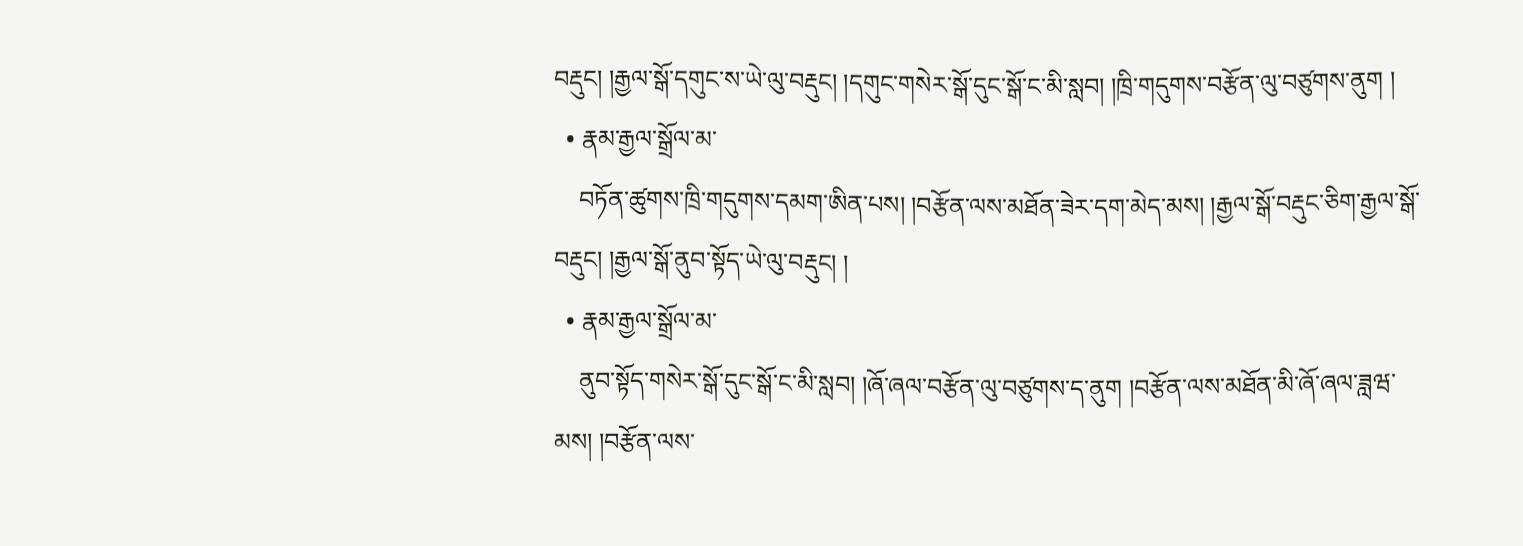བརྡུང། །རྒྱལ་སྒོ་དགུང་ས་ཡེ་ལུ་བརྡུང། །དགུང་གསེར་སྒོ་དུང་སྒོ་ང་མི་སླབ། །ཁྲི་གདུགས་བརྩོན་ལུ་བཙུགས་ནུག །
  • རྣམ་རྒྱལ་སྒྲོལ་མ་
    བཏོན་ཚུགས་ཁྲི་གདུགས་དམག་ཨིན་པས། །བརྩོན་ལས་མཐོན་ཟེར་དག་མེད་མས། །རྒྱལ་སྒོ་བརྡུང་ཅིག་རྒྱལ་སྒོ་བརྡུང། །རྒྱལ་སྒོ་ནུབ་སྟོད་ཡེ་ལུ་བརྡུང། །
  • རྣམ་རྒྱལ་སྒྲོལ་མ་
    ནུབ་སྟོད་གསེར་སྒོ་དུང་སྒོ་ང་མི་སླབ། །ཞོ་ཞལ་བརྩོན་ལུ་བཙུགས་ད་ནུག །བརྩོན་ལས་མཐོན་མི་ཞོ་ཞལ་ཟླཝ་མས། །བརྩོན་ལས་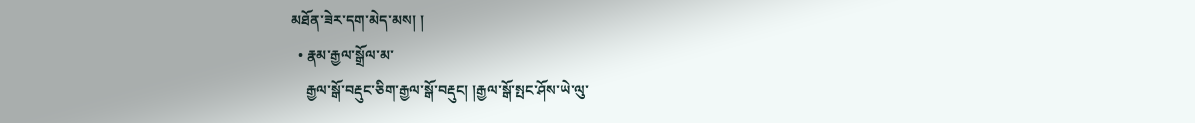མཐོན་ཟེར་དག་མེད་མས། །
  • རྣམ་རྒྱལ་སྒྲོལ་མ་
    རྒྱལ་སྒོ་བརྡུང་ཅིག་རྒྱལ་སྒོ་བརྡུང། །རྒྱལ་སྒོ་སྤང་ཤོས་ཡེ་ལུ་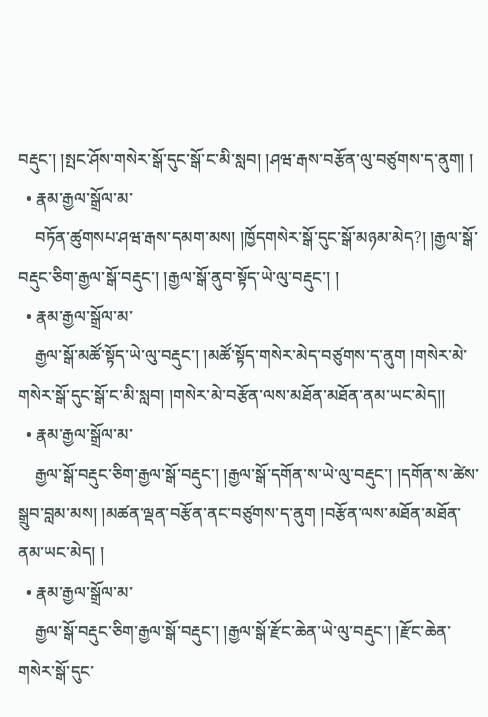བརྡུང་། །སྤང་ཤོས་གསེར་སྒོ་དུང་སྒོ་ང་མི་སླབ། །ཤཝ་རྒས་བརྩོན་ལུ་བཙུགས་ད་ནུག། །
  • རྣམ་རྒྱལ་སྒྲོལ་མ་
    བཏོན་ཚུགསཔ་ཤཝ་རྒས་དམག་མས། །ཁྱོདགསེར་སྒོ་དུང་སྒོ་མཉམ་མེད?། །རྒྱལ་སྒོ་བརྡུང་ཅིག་རྒྱལ་སྒོ་བརྡུང་། །རྒྱལ་སྒོ་ནུབ་སྟོད་ཡེ་ལུ་བརྡུང་། །
  • རྣམ་རྒྱལ་སྒྲོལ་མ་
    རྒྱལ་སྒོ་མཚོ་སྟོད་ཡེ་ལུ་བརྡུང་། །མཚོ་སྟོད་གསེར་མེད་བཙུགས་ད་ནུག །གསེར་མེ་གསེར་སྒོ་དུང་སྒོ་ང་མི་སླབ། །གསེར་མེ་བརྩོན་ལས་མཐོན་མཐོན་ནམ་ཡང་མེད།།
  • རྣམ་རྒྱལ་སྒྲོལ་མ་
    རྒྱལ་སྒོ་བརྡུང་ཅིག་རྒྱལ་སྒོ་བརྡུང་། །རྒྱལ་སྒོ་དགོན་ས་ཡེ་ལུ་བརྡུང་། །དགོན་ས་ཚེས་སྒྲུབ་བླམ་མས། །མཚན་ལྡན་བརྩོན་ནང་བཙུགས་ད་ནུག །བརྩོན་ལས་མཐོན་མཐོན་ནམ་ཡང་མེད། །
  • རྣམ་རྒྱལ་སྒྲོལ་མ་
    རྒྱལ་སྒོ་བརྡུང་ཅིག་རྒྱལ་སྒོ་བརྡུང་། །རྒྱལ་སྒོ་རྫོང་ཆེན་ཡེ་ལུ་བརྡུང་། །རྫོང་ཆེན་གསེར་སྒོ་དུང་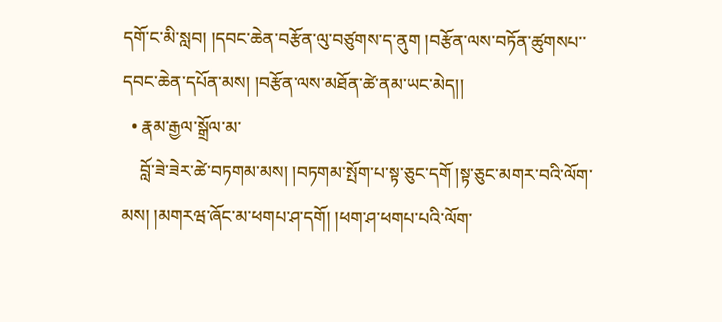དགོ་ང་མི་སླབ། །དབང་ཆེན་བརྩོན་ལུ་བཙུགས་ད་ནུག །བརྩོན་ལས་བཏོན་ཚུགསཔ་་དབང་ཆེན་དཔོན་མས། །བརྩོན་ལས་མཐོན་ཚེ་ནམ་ཡང་མེད།།
  • རྣམ་རྒྱལ་སྒྲོལ་མ་
    བློ་ཟེ་ཟེར་ཚེ་བཏགམ་མས། །བཏགམ་སྤོག་པ་སྟ་ཅུང་དགོ །སྟ་ཅུང་མགར་བའི་ལོག་མས། །མགརཝ་ཞོང་མ་ཕགཔ་ཤ་དགོ། །ཕག་ཤ་ཕགཔ་པའི་ལོག་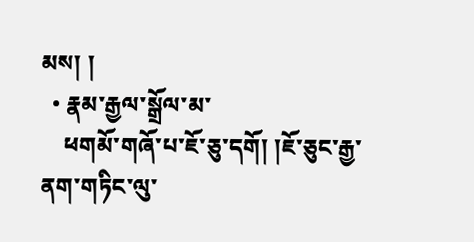མས། །
  • རྣམ་རྒྱལ་སྒྲོལ་མ་
    ཕགམོ་གཞོ་པ་ཇོ་ཅུ་དགོ། །ཇོ་ཅུང་རྒྱ་ནག་གཏིང་ལུ་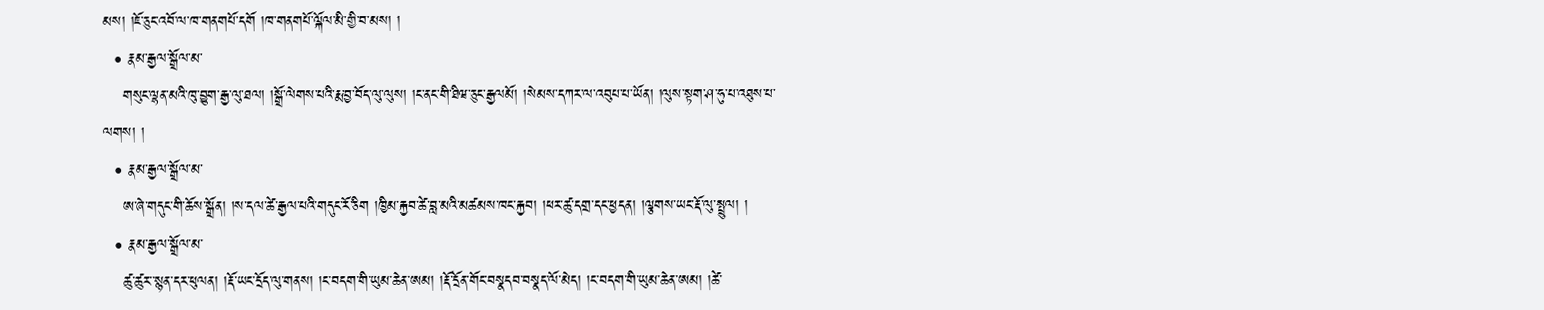མས། །ཇོ་ཅུང་འབོ་ལ་ཁ་གནགཔོ་དགོ །ཁ་གནགཔོ་ལྐོལ་མི་གྱི་བ་མས། །
  • རྣམ་རྒྱལ་སྒྲོལ་མ་
    གསུང་ལྷན་མའི་ཁུ་བྱུག་རྒྱ་ལུ་ཐལ། །སྒྲོ་ལེགས་པའི་རྨ་བྱ་བོད་ལུ་ལུས། །ང་ནང་གི་ཐིཝ་ཅུང་རྒྱལམོ། །སེམས་དཀར་ལ་འབུཔ་པ་ཡོན། །ལུས་སྟག་ཤ་ཧུ་པ་འཐུས་པ་ལགས། །
  • རྣམ་རྒྱལ་སྒྲོལ་མ་
    ཨ་ཞེ་གདུང་གི་ཆོས་སྒྲོན། །ས་དལ་ཚེ་རྒྱལ་པའི་གདུང་རོ་ཅིག །ཁྱིམ་རྐྱབ་ཚེ་བླ་མའི་མཚམས་ཁང་རྐྱབ། །ཕར་ཚུ་དགྲ་དང་ཕྱདན། །ལྕགས་ཡང་རྡོ་ལུ་སྤྲུལ། །
  • རྣམ་རྒྱལ་སྒྲོལ་མ་
    ཚུ་ཚུར་་སྙན་དར་ཕུལན། །རྡོ་ཡང་དྲོད་ལུ་གནས། །ང་བདག་གི་ཡུམ་ཆེན་ཨམ། །རྡོ་དྲོན་གོང་བསྣདབ་བསྣད་ལོ་མེད། །ང་བདག་གི་ཡུམ་ཆེན་ཨམ། །ཚེ་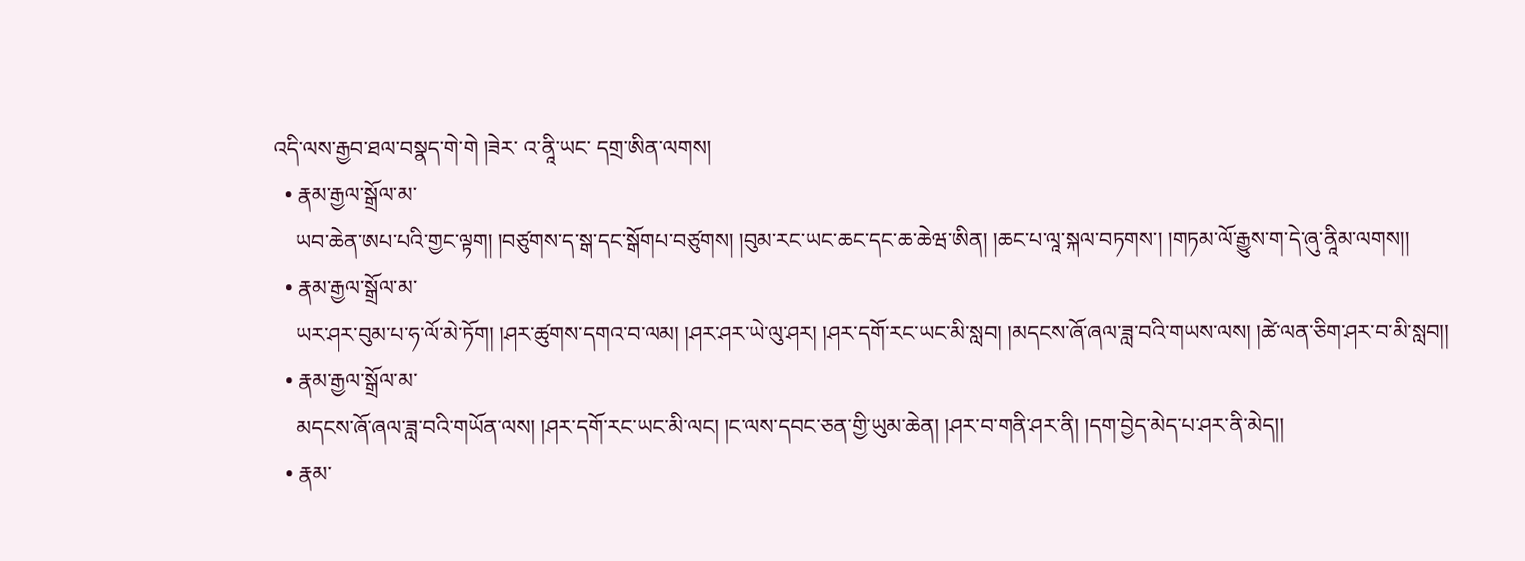འདི་ལས་རྒྱབ་ཐལ་བསྣད་གེ་གེ །ཟེར་ འ་ནཱི་ཡང་ དགྲ་ཨིན་ལགས།
  • རྣམ་རྒྱལ་སྒྲོལ་མ་
    ཡབ་ཆེན་ཨཔ་པའི་གྱང་ལྟག། །བཙུགས་ད་སྒ་དང་སྒོགཔ་བཙུགས། །བུམ་རང་ཡང་ཆང་དང་ཆ་ཆེཝ་ཨིན། །ཆང་པ་ལཱ་སྐལ་བཏགས་། །གཏམ་ལོ་རྒྱུས་ག་དེ་ཞུ་ནཱིམ་ལགས།།
  • རྣམ་རྒྱལ་སྒྲོལ་མ་
    ཡར་ཤར་བུམ་པ་ཧ་ལོ་མེ་ཏོག། །ཤར་ཚུགས་དགའ་བ་ལམ། །ཤར་ཤར་ཡེ་ལུ་ཤར། །ཤར་དགོ་རང་ཡང་མི་སླབ། །མདངས་ཞོ་ཞལ་ཟླ་བའི་གཡས་ལས། །ཚེ་ལན་ཅིག་ཤར་བ་མི་སླབ།།
  • རྣམ་རྒྱལ་སྒྲོལ་མ་
    མདངས་ཞོ་ཞལ་ཟླ་བའི་གཡོན་ལས། །ཤར་དགོ་རང་ཡང་མི་ལང། །ང་ལས་དབང་ཅན་གྱི་ཡུམ་ཆེན། །ཤར་བ་གནི་ཤར་ནི། །དག་བྱེད་མེད་པ་ཤར་ནི་མེད།།
  • རྣམ་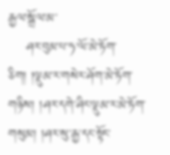རྒྱལ་སྒྲོལ་མ་
    ཤར་བུམ་པ་ཧ་ལོ་མེ་ཏོག་ཅིག། །ལྡུམ་ར་གསེར་ཤོག་མེ་ཏོག་གཉིས། །ཤར་དགེ་ཤིང་ལྡུམ་ར་མེ་ཏོག་གསུམ། །ཤར་སུ་རྒྱ་དང་སྟོང་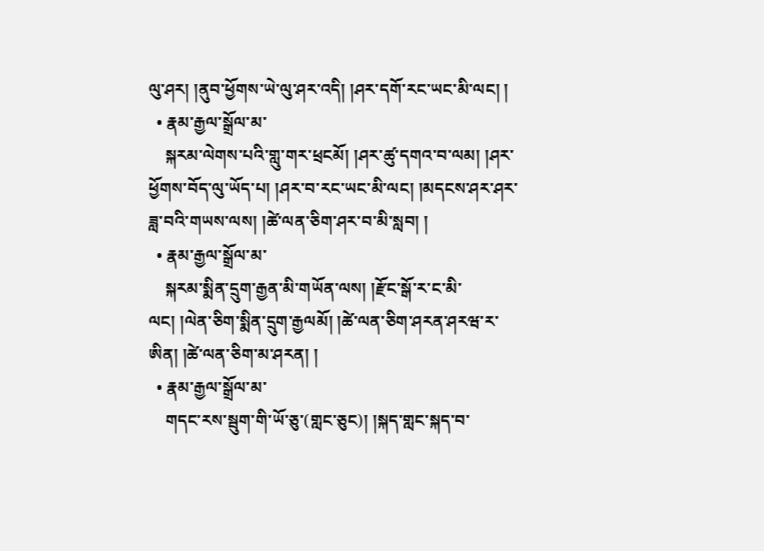ལུ་ཤར། །ནུབ་ཕྱོགས་ཡེ་ལུ་ཤར་འདི། །ཤར་དགོ་རང་ཡང་མི་ལང། །
  • རྣམ་རྒྱལ་སྒྲོལ་མ་
    སྐརམ་ལེགས་པའི་གླུ་གར་ཕྲངམོ། །ཤར་ཚུ་དགའ་བ་ལམ། །ཤར་ཕྱོགས་བོད་ལུ་ཡོད་པ། །ཤར་བ་རང་ཡང་མི་ལང། །མདངས་ཤར་ཤར་ཟླ་བའི་གཡས་ལས། །ཚེ་ལན་ཅིག་ཤར་བ་མི་སླབ། །
  • རྣམ་རྒྱལ་སྒྲོལ་མ་
    སྐརམ་སྨིན་དྲུག་རྒྱན་མི་གཡོན་ལས། །རྫོང་སྒོ་ར་ང་མི་ལང། །ལེན་ཅིག་སྨིན་དྲུག་རྒྱལམོ། །ཚེ་ལན་ཅིག་ཤརན་ཤརཝ་ར་ཨིན། །ཚེ་ལན་ཅིག་མ་ཤརན། །
  • རྣམ་རྒྱལ་སྒྲོལ་མ་
    གདང་རས་སྦུག་གི་ཡོ་ཅུ་(གླང་ཅུང)། །སྐད་གླང་སྐད་བ་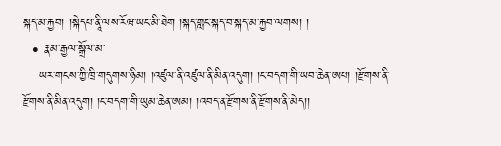སྐད་མ་རྐྱབ། །སྐེདཔ་ནཱི་ལས་རོཝ་ཡང་མི་ཐེག །སྐད་གླང་སྐད་བ་སྐད་མ་རྐྱབ་ལགས། །
  • རྣམ་རྒྱལ་སྒྲོལ་མ་
    ཡར་གངས་ཀྱི་ཁྲི་གདུགས་ཉིམ། །འཛུལ་ནི་འཛུལ་ནི་མིན་འདུག། །ང་བདག་གི་ཡབ་ཆེན་ཨཔ། །རྫོགས་ནི་རྫོགས་ནི་མིན་འདུག། །ང་བདག་གི་ཡུམ་ཆེན་ཨམ། །འབད་ན་རྫོགས་ནི་རྫོགས་ནི་མེད།།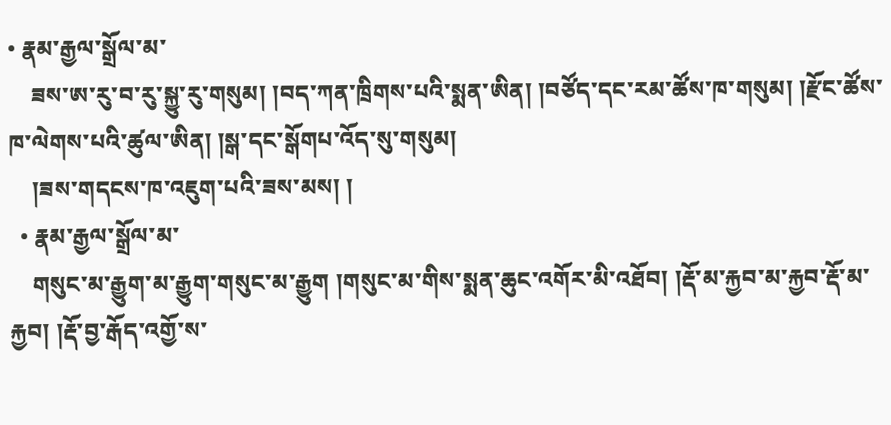• རྣམ་རྒྱལ་སྒྲོལ་མ་
    ཟས་ཨ་རུ་བ་རུ་སྐྱུ་རུ་གསུམ། །བད་ཀན་ཁྲིགས་པའི་སྨན་ཨིན། །བཙོད་དང་རམ་ཚོས་ཁ་གསུམ། །རྫོང་ཚོས་ཁ་ལེགས་པའི་ཚུལ་ཨིན། །སྒ་དང་སྒོགཔ་འོད་སུ་གསུམ།
    །ཟས་གདངས་ཁ་འཇུག་པའི་ཟས་མས། །
  • རྣམ་རྒྱལ་སྒྲོལ་མ་
    གསུང་མ་རྒྱུག་མ་རྒྱུག་གསུང་མ་རྒྱུག །གསུང་མ་གིས་སྨན་ཆུང་འགོར་མི་འཐོབ། །རྡོ་མ་རྐྱབ་མ་རྐྱབ་རྡོ་མ་རྐྱབ། །རྡོ་བྱ་རྒོད་འགྱོ་ས་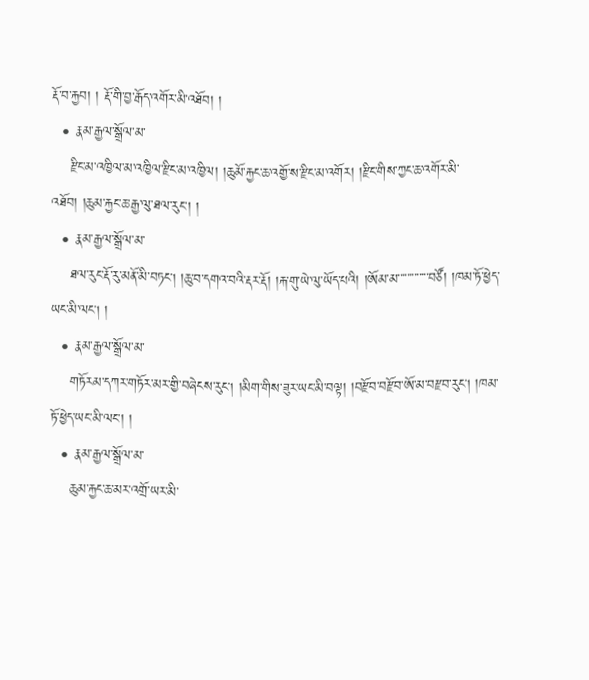རྡོ་བ་རྐྱབ། ། རྡོ་གི་བྱ་རྒོད་འགོར་མི་འཐོབ། །
  • རྣམ་རྒྱལ་སྒྲོལ་མ་
    རྫིང་མ་འཁྱིལ་མ་འཁྱིལ་རྫིང་མ་འཁྱིལ། །ཆུམོ་རྐྱང་ཆ་འགྱོ་ས་རྫིང་མ་འགོར། །རྫིང་གིས་ཀྱང་ཆ་འགོར་མི་འཐོབ། །ཆུམ་རྐྱང་ཆ་རྒྱ་ལུ་ཐལ་རུང་། །
  • རྣམ་རྒྱལ་སྒྲོལ་མ་
    ཐལ་རུང་རྡོ་རུ་མནོ་མི་བཏང། །ཆུ་བ་དགའ་བའི་རྡར་རྡོ། །རྐ་གུ་ཡེ་ལུ་ཡོད་པའི། །ཨོམ་མ་་་་་་་་་་་་་བཙོ། །ཁམ་ཏོ་ཕྱེད་ཡང་མི་ལང། །
  • རྣམ་རྒྱལ་སྒྲོལ་མ་
    གཏོརམ་དཀར་གཏོར་མར་གྱི་བཞེངས་རུང། །མིག་གིས་ཟུར་ཡང་མི་བལྟ། །བརྫོབ་བརྫོབ་ཨོ་མ་བརྫབ་རུང། །ཁམ་ཏོ་ཕྱེད་ཡང་མི་ལང་། །
  • རྣམ་རྒྱལ་སྒྲོལ་མ་
    ཆུམ་རྐྱང་ཆ་མར་འགྲོ་ཡར་མི་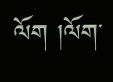ལོག །ལོག་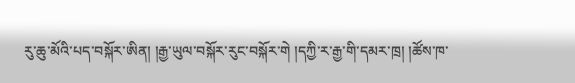རུ་ཆུ་མོའི་པད་བསྐོར་ཨིན། །རྒྱ་ཡུལ་བསྐོར་རུང་བསྐོར་གེ །དཀྱི་ར་རྒྱ་གི་དམར་ཁྲ། །ཚོས་ཁ་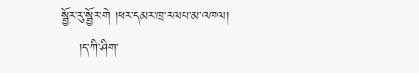སྦྱོར་རུ་སྦྱོར་གེ །ཕར་དམར་ཁྲ་རལཔ་མ་འཁལ།
    །ད་ཀི་ཤིག་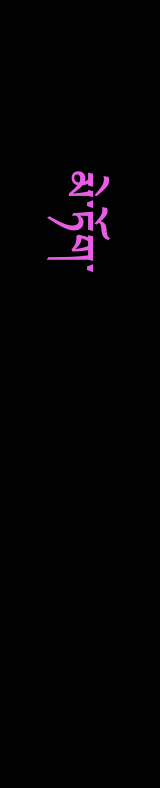མེ་ཏོག་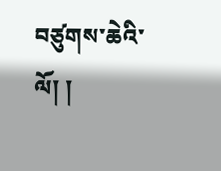བཙུགས་ཆེའི་ལོ། །